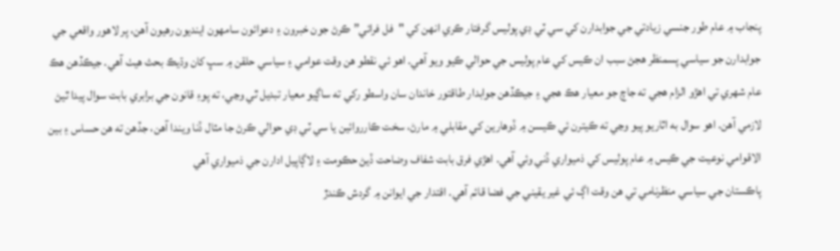پنجاب ۾ عام طور جنسي زيادتي جي جوابدارن کي سي ٽي ڊي پوليس گرفتار ڪري انهن کي "فل فرائي” ڪرڻ جون خبرون ۽ دعوائون سامهون اينديون رهيون آهن، پر لاهور واقعي جي جوابدارن جو سياسي پسمنظر هجڻ سبب ان ڪيس کي عام پوليس جي حوالي ڪيو ويو آهي. اهو ئي نقطو هن وقت عوامي ۽ سياسي حلقن ۾ سڀ کان وڌيڪ بحث هيٺ آهي. جيڪڏهن هڪ عام شهري تي اهڙو الزام هجي ته جاچ جو معيار هڪ هجي ۽ جيڪڏهن جوابدار طاقتور خاندان سان واسطو رکي ته ساڳيو معيار تبديل ٿي وڃي، ته پوءِ قانون جي برابري بابت سوال پيدا ٿيڻ لازمي آهن. اهو سوال به اٿاريو پيو وڃي ته ڪيترن ئي ڪيسن ۾ ڏوهارين کي مقابلي ۾ مارڻ، سخت ڪارروائين يا سي ٽي ڊي حوالي ڪرڻ جا مثال ڏنا ويندا آهن، جڏهن ته هن حساس ۽ بين الاقوامي نوعيت جي ڪيس ۾ عام پوليس کي ذميواري ڏني وئي آهي. اهڙي فرق بابت شفاف وضاحت ڏيڻ حڪومت ۽ لاڳاپيل ادارن جي ذميواري آهي
پاڪستان جي سياسي منظرنامي تي هن وقت اڳ ئي غير يقيني جي فضا قائم آهي. اقتدار جي ايوانن ۾ گردش ڪندڙ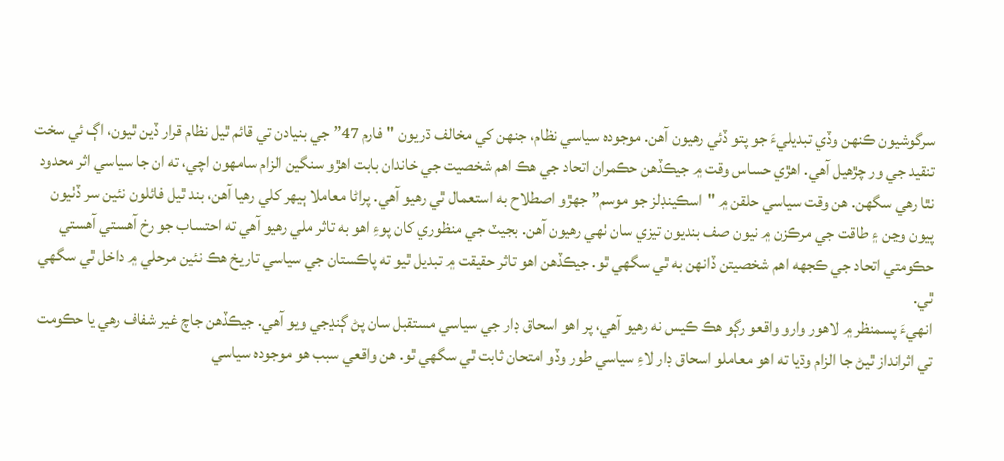سرگوشيون ڪنهن وڏي تبديليءَ جو پتو ڏئي رهيون آهن. موجوده سياسي نظام، جنهن کي مخالف ڌريون "فارم 47” جي بنيادن تي قائم ٿيل نظام قرار ڏين ٿيون، اڳ ئي سخت تنقيد جي ور چڙهيل آهي. اهڙي حساس وقت ۾ جيڪڏهن حڪمران اتحاد جي هڪ اهم شخصيت جي خاندان بابت اهڙو سنگين الزام سامهون اچي، ته ان جا سياسي اثر محدود نٿا رهي سگهن. هن وقت سياسي حلقن ۾ "اسڪينڊلز جو موسم” جهڙو اصطلاح به استعمال ٿي رهيو آهي. پراڻا معاملا ٻيهر کلي رهيا آهن، بند ٿيل فائلون نئين سر ڏٺيون پيون وڃن ۽ طاقت جي مرڪزن ۾ نيون صف بنديون تيزي سان ٺهي رهيون آهن. بجيٽ جي منظوري کان پوءِ اهو به تاثر ملي رهيو آهي ته احتساب جو رخ آهستي آهستي حڪومتي اتحاد جي ڪجهه اهم شخصيتن ڏانهن به ٿي سگهي ٿو. جيڪڏهن اهو تاثر حقيقت ۾ تبديل ٿيو ته پاڪستان جي سياسي تاريخ هڪ نئين مرحلي ۾ داخل ٿي سگهي ٿي.
انهيءَ پسمنظر ۾ لاهور وارو واقعو رڳو هڪ ڪيس نه رهيو آهي، پر اهو اسحاق ڊار جي سياسي مستقبل سان پڻ ڳنڍجي ويو آهي. جيڪڏهن جاچ غير شفاف رهي يا حڪومت تي اثرانداز ٿيڻ جا الزام وڌيا ته اهو معاملو اسحاق ڊار لاءِ سياسي طور وڏو امتحان ثابت ٿي سگهي ٿو. هن واقعي سبب هو موجوده سياسي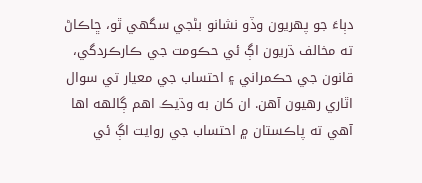دٻاءَ جو پهريون وڏو نشانو بڻجي سگهي ٿو، ڇاڪاڻ ته مخالف ڌريون اڳ ئي حڪومت جي ڪارڪردگي، قانون جي حڪمراني ۽ احتساب جي معيار تي سوال اٿاري رهيون آهن. ان کان به وڌيڪ اهم ڳالهه اها آهي ته پاڪستان ۾ احتساب جي روايت اڳ ئي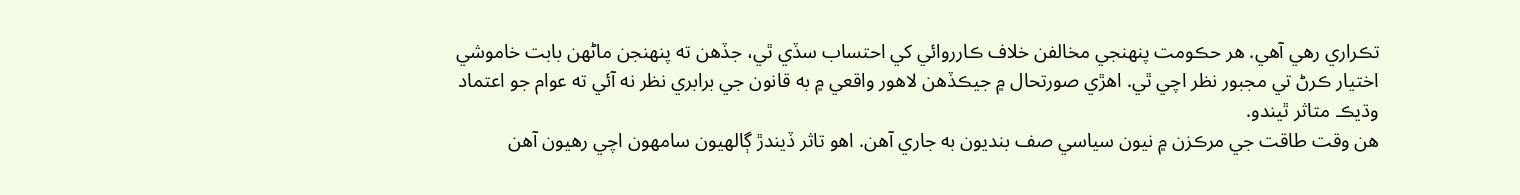تڪراري رهي آهي. هر حڪومت پنهنجي مخالفن خلاف ڪارروائي کي احتساب سڏي ٿي، جڏهن ته پنهنجن ماڻهن بابت خاموشي اختيار ڪرڻ تي مجبور نظر اچي ٿي. اهڙي صورتحال ۾ جيڪڏهن لاهور واقعي ۾ به قانون جي برابري نظر نه آئي ته عوام جو اعتماد وڌيڪ متاثر ٿيندو.
هن وقت طاقت جي مرڪزن ۾ نيون سياسي صف بنديون به جاري آهن. اهو تاثر ڏيندڙ ڳالهيون سامهون اچي رهيون آهن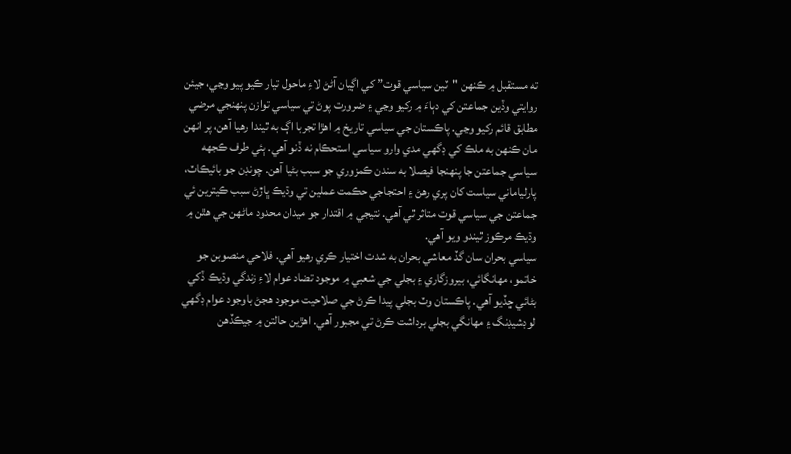ته مستقبل ۾ ڪنهن "ٽين سياسي قوت” کي اڳيان آڻڻ لاءِ ماحول تيار ڪيو پيو وڃي، جيئن روايتي وڏين جماعتن کي دٻاءَ ۾ رکيو وڃي ۽ ضرورت پوڻ تي سياسي توازن پنهنجي مرضي مطابق قائم رکيو وڃي. پاڪستان جي سياسي تاريخ ۾ اهڙا تجربا اڳ به ٿيندا رهيا آهن، پر انهن مان ڪنهن به ملڪ کي ڊگهي مدي وارو سياسي استحڪام نه ڏنو آهي. ٻئي طرف ڪجهه سياسي جماعتن جا پنهنجا فيصلا به سندن ڪمزوري جو سبب بڻيا آهن. چونڊن جو بائيڪاٽ، پارلياماني سياست کان پري رهڻ ۽ احتجاجي حڪمت عملين تي وڌيڪ ڀاڙڻ سبب ڪيترين ئي جماعتن جي سياسي قوت متاثر ٿي آهي. نتيجي ۾ اقتدار جو ميدان محدود ماڻهن جي هٿن ۾ وڌيڪ مرڪوز ٿيندو ويو آهي.
سياسي بحران سان گڏ معاشي بحران به شدت اختيار ڪري رهيو آهي. فلاحي منصوبن جو خاتمو، مهانگائي، بيروزگاري ۽ بجلي جي شعبي ۾ موجود تضاد عوام لاءِ زندگي وڌيڪ ڏکي بڻائي ڇڏيو آهي. پاڪستان وٽ بجلي پيدا ڪرڻ جي صلاحيت موجود هجڻ باوجود عوام ڊگهي لوڊشيڊنگ ۽ مهانگي بجلي برداشت ڪرڻ تي مجبور آهي. اهڙين حالتن ۾ جيڪڏهن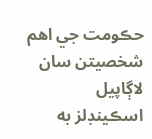حڪومت جي اهم شخصيتن سان لاڳاپيل اسڪينڊلز به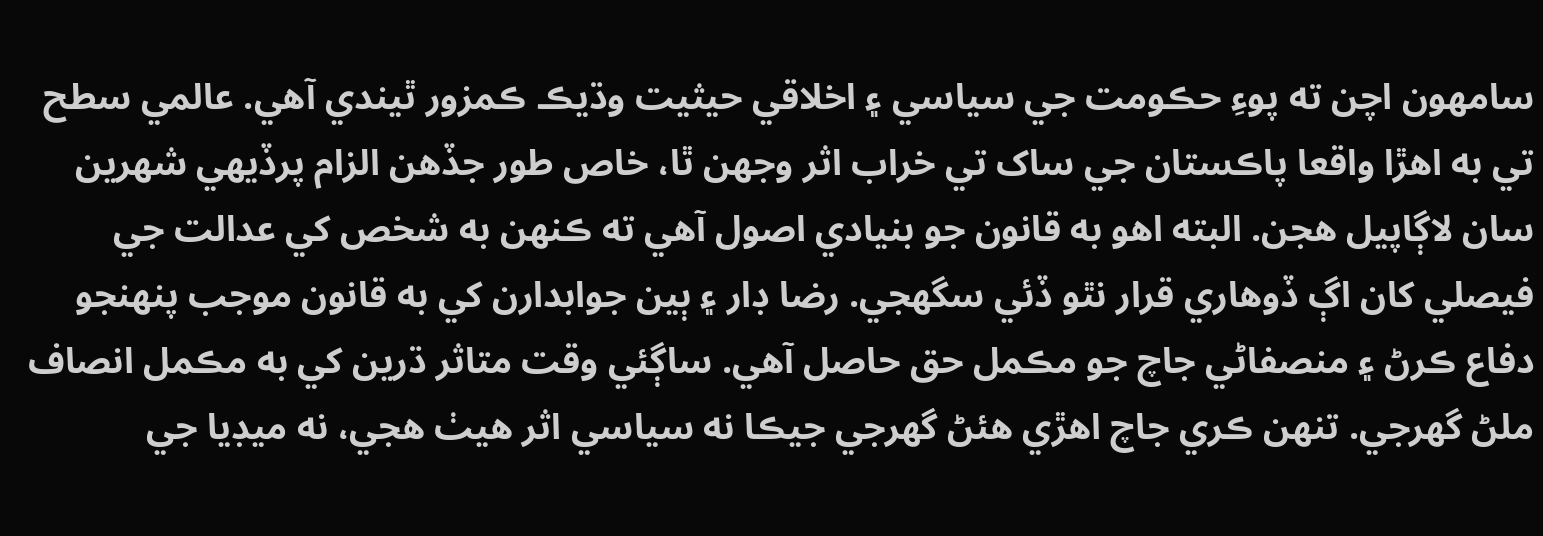سامهون اچن ته پوءِ حڪومت جي سياسي ۽ اخلاقي حيثيت وڌيڪ ڪمزور ٿيندي آهي. عالمي سطح تي به اهڙا واقعا پاڪستان جي ساک تي خراب اثر وجهن ٿا، خاص طور جڏهن الزام پرڏيهي شهرين سان لاڳاپيل هجن. البته اهو به قانون جو بنيادي اصول آهي ته ڪنهن به شخص کي عدالت جي فيصلي کان اڳ ڏوهاري قرار نٿو ڏئي سگهجي. رضا ڊار ۽ ٻين جوابدارن کي به قانون موجب پنهنجو دفاع ڪرڻ ۽ منصفاڻي جاچ جو مڪمل حق حاصل آهي. ساڳئي وقت متاثر ڌرين کي به مڪمل انصاف ملڻ گهرجي. تنهن ڪري جاچ اهڙي هئڻ گهرجي جيڪا نه سياسي اثر هيٺ هجي، نه ميڊيا جي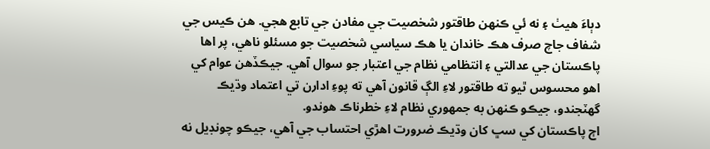دٻاءَ هيٺ ۽ نه ئي ڪنهن طاقتور شخصيت جي مفادن جي تابع هجي. هن ڪيس جي شفاف جاچ صرف هڪ خاندان يا هڪ سياسي شخصيت جو مسئلو ناهي، پر اها پاڪستان جي عدالتي ۽ انتظامي نظام جي اعتبار جو سوال آهي. جيڪڏهن عوام کي اهو محسوس ٿيو ته طاقتور لاءِ الڳ قانون آهي ته پوءِ ادارن تي اعتماد وڌيڪ گهٽجندو، جيڪو ڪنهن به جمهوري نظام لاءِ خطرناڪ هوندو.
اڄ پاڪستان کي سڀ کان وڌيڪ ضرورت اهڙي احتساب جي آهي، جيڪو چونڊيل نه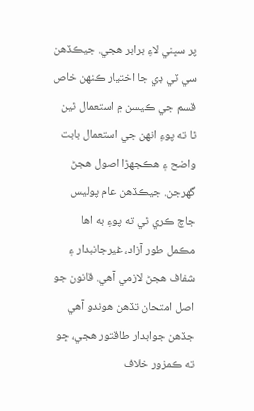پر سڀني لاءِ برابر هجي. جيڪڏهن سي ٽي ڊي جا اختيار ڪنهن خاص قسم جي ڪيسن ۾ استعمال ٿين ٿا ته پوءِ انهن جي استعمال بابت واضح ۽ هڪجهڙا اصول هجڻ گهرجن. جيڪڏهن عام پوليس جاچ ڪري ٿي ته پوءِ به اها مڪمل طور آزاد، غيرجانبدار ۽ شفاف هجڻ لازمي آهي. قانون جو اصل امتحان تڏهن هوندو آهي جڏهن جوابدار طاقتور هجي، ڇو ته ڪمزور خلاف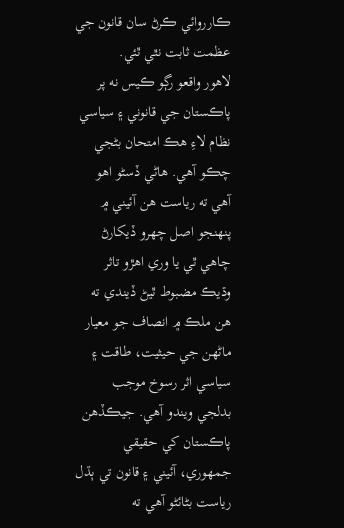ڪارروائي ڪرڻ سان قانون جي عظمت ثابت نٿي ٿئي.
لاهور واقعو رڳو ڪيس نه پر پاڪستان جي قانوني ۽ سياسي نظام لاءِ هڪ امتحان بڻجي چڪو آهي. هاڻي ڏسڻو اهو آهي ته رياست هن آئيني ۾ پنهنجو اصل چهرو ڏيکارڻ چاهي ٿي يا وري اهڙو تاثر وڌيڪ مضبوط ٿيڻ ڏيندي ته هن ملڪ ۾ انصاف جو معيار ماڻهن جي حيثيت، طاقت ۽ سياسي اثر رسوخ موجب بدلجي ويندو آهي. جيڪڏهن پاڪستان کي حقيقي جمهوري، آئيني ۽ قانون تي ٻڌل رياست بڻائڻو آهي ته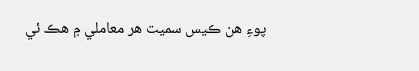پوءِ هن ڪيس سميت هر معاملي ۾ هڪ ئي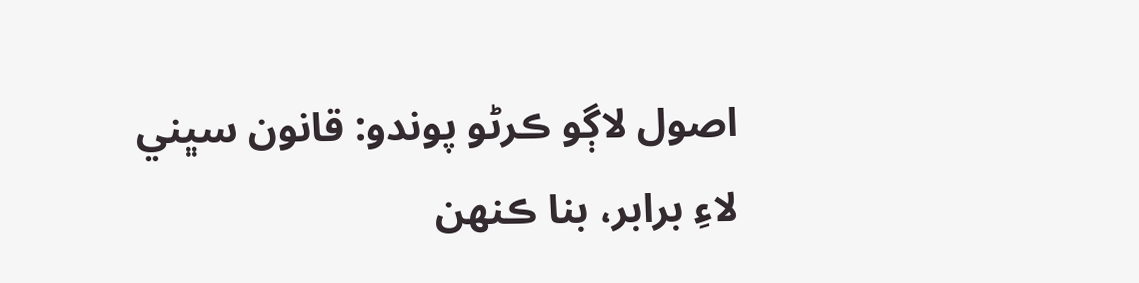اصول لاڳو ڪرڻو پوندو: قانون سڀني لاءِ برابر، بنا ڪنهن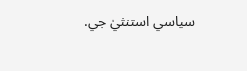سياسي استنثيٰ جي.